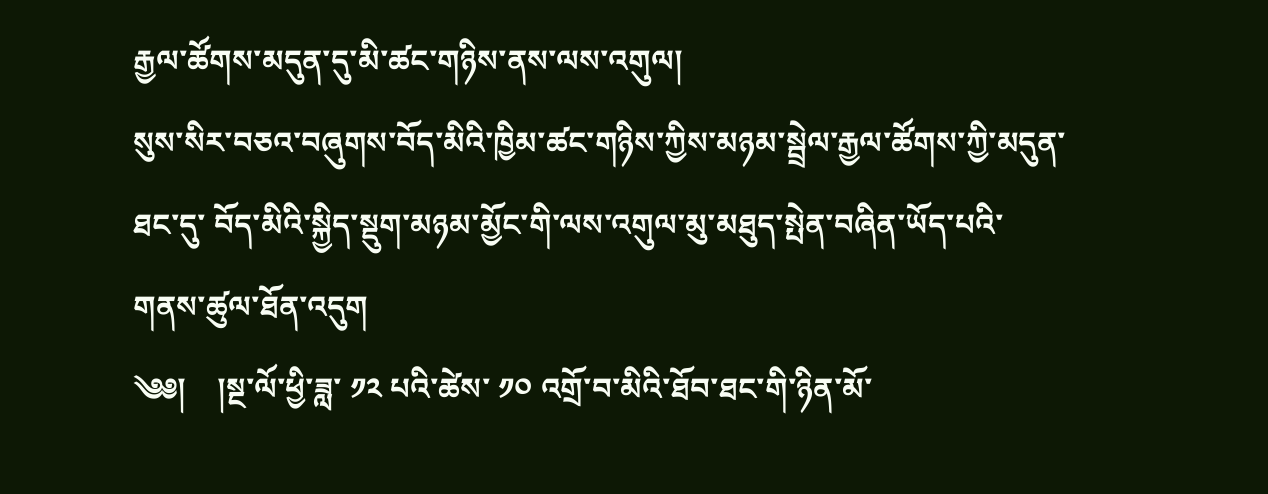རྒྱལ་ཚོགས་མདུན་དུ་མི་ཚང་གཉིས་ནས་ལས་འགུལ།
སུས་སིར་བཅའ་བཞུགས་བོད་མིའི་ཁྱིམ་ཚང་གཉིས་ཀྱིས་མཉམ་སྦྲེལ་རྒྱལ་ཚོགས་ཀྱི་མདུན་ཐང་དུ་ བོད་མིའི་སྐྱིད་སྡུག་མཉམ་མྱོང་གི་ལས་འགུལ་མུ་མཐུད་སྤེན་བཞིན་ཡོད་པའི་གནས་ཚུལ་ཐོན་འདུག
༄༅།    །སྔ་ལོ་ཕྱི་ཟླ་ ༡༢ པའི་ཚེས་ ༡༠ འགྲོ་བ་མིའི་ཐོབ་ཐང་གི་ཉིན་མོ་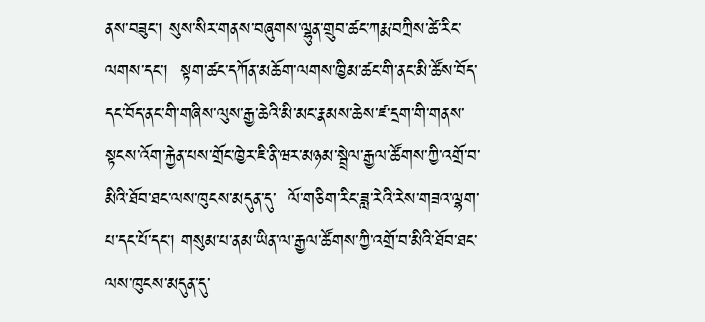ནས་བཟུང་། སུས་སིར་གནས་བཞུགས་ལྷུན་གྲུབ་ཚང་ཀརྨ་བཀྲིས་ཚེ་རིང་ལགས་དང་།  སྟག་ཚང་དཀོན་མཆོག་ལགས་ཁྱིམ་ཚང་གི་ནང་མི་ཚོས་བོད་དང་བོད་ནང་གི་གཞིས་ལུས་རྒྱ་ཆེའི་མི་མང་རྣམས་ཆེས་ཛ་དྲག་གི་གནས་སྟངས་འོག་རྐྱེན་པས་གྲོང་ཁྱེར་ཇི་ནི་ཝར་མཉམ་སྦྲེལ་རྒྱལ་ཚོགས་ཀྱི་འགྲོ་བ་མིའི་ཐོབ་ཐང་ལས་ཁུངས་མདུན་དུ་  ལོ་གཅིག་རིང་ཟླ་རེའི་རེས་གཟའ་ལྷག་པ་དང་པོ་དང་། གསུམ་པ་ནམ་ཡིན་ལ་རྒྱལ་ཚོགས་ཀྱི་འགྲོ་བ་མིའི་ཐོབ་ཐང་ལས་ཁུངས་མདུན་དུ་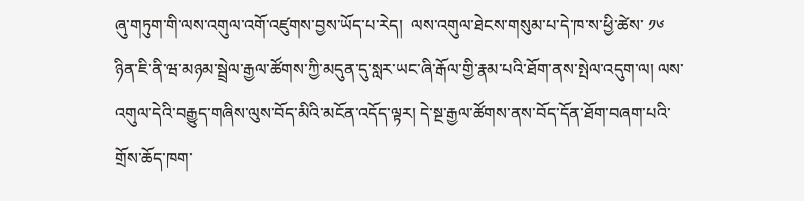ཞུ་གཏུག་གི་ལས་འགུལ་འགོ་འཛུགས་བྱས་ཡོད་པ་རེད།  ལས་འགུལ་ཐེངས་གསུམ་པ་དེ་ཁ་ས་ཕྱི་ཚེས་ ༡༦ ཉིན་ཇི་ནི་ཝ་མཉམ་སྦྲེལ་རྒྱལ་ཚོགས་ཀྱི་མདུན་དུ་སླར་ཡང་ཞི་རྒོལ་གྱི་རྣམ་པའི་ཐོག་ནས་སྤེལ་འདུག་ལ། ལས་འགུལ་དེའི་བརྒྱུད་གཞིས་ལུས་བོད་མིའི་མངོན་འདོད་ལྟར། དེ་སྔ་རྒྱལ་ཚོགས་ནས་བོད་དོན་ཐོག་བཞག་པའི་གྲོས་ཆོད་ཁག་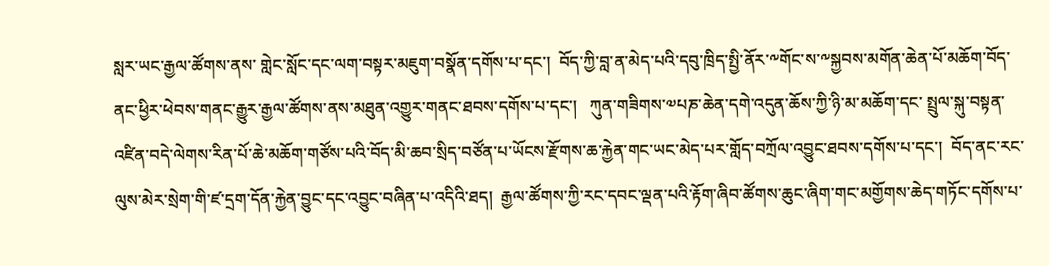སླར་ཡང་རྒྱལ་ཚོགས་ནས་ གླེང་སློང་དང་ལག་བསྟར་མཇུག་བསྣོན་དགོས་པ་དང་།  བོད་ཀྱི་བླ་ན་མེད་པའི་དབུ་ཁྲིད་སྤྱི་ནོར་༸གོང་ས་༸སྐྱབས་མགོན་ཆེན་པོ་མཆོག་བོད་ནང་ཕྱིར་ཕེབས་གནང་རྒྱུར་རྒྱལ་ཚོགས་ནས་མཐུན་འགྱུར་གནང་ཐབས་དགོས་པ་དང་།   ཀུན་གཟིགས་༧པཎ་ཆེན་དགེ་འདུན་ཆོས་ཀྱི་ཉི་མ་མཆོག་དང་ སྤྲུལ་སྐུ་བསྟན་འཛིན་བདེ་ལེགས་རིན་པོ་ཆེ་མཆོག་གཙོས་པའི་བོད་མི་ཆབ་སྲིད་བཙོན་པ་ཡོངས་རྫོགས་ཆ་རྐྱེན་གང་ཡང་མེད་པར་གློད་བཀྲོལ་འབྱུང་ཐབས་དགོས་པ་དང་།  བོད་ནང་རང་ལུས་མེར་སྲེག་གི་ཛ་དྲག་དོན་རྐྱེན་བྱུང་དང་འབྱུང་བཞིན་པ་འདིའི་ཐད།  རྒྱལ་ཚོགས་ཀྱི་རང་དབང་ལྡན་པའི་རྟོག་ཞིབ་ཚོགས་ཆུང་ཞིག་གང་མགྱོགས་ཆེད་གཏོང་དགོས་པ་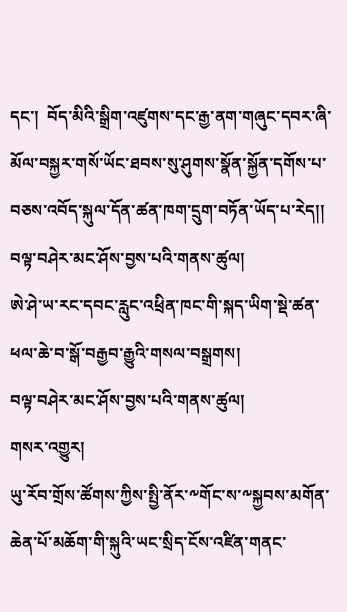དང་།  བོད་མིའི་སྒྲིག་འཛུགས་དང་རྒྱ་ནག་གཞུང་དབར་ཞི་མོལ་བསྐྱར་གསོ་ཡོང་ཐབས་སུ་ཤུགས་སྣོན་སྐྱོན་དགོས་པ་བཅས་འབོད་སྐུལ་དོན་ཚན་ཁག་དྲུག་བཏོན་ཡོད་པ་རེད།།
བལྟ་བཤེར་མང་ཤོས་བྱས་པའི་གནས་ཚུལ།
ཨེ་ཤེ་ཡ་རང་དབང་རླུང་འཕྲིན་ཁང་གི་སྐད་ཡིག་སྡེ་ཚན་ཕལ་ཆེ་བ་སྒོ་བརྒྱབ་རྒྱུའི་གསལ་བསྒྲགས།
བལྟ་བཤེར་མང་ཤོས་བྱས་པའི་གནས་ཚུལ།
གསར་འགྱུར།
ཡུ་རོབ་གྲོས་ཚོགས་ཀྱིས་སྤྱི་ནོར་༸གོང་ས་༸སྐྱབས་མགོན་ཆེན་པོ་མཆོག་གི་སྐུའི་ཡང་སྲིད་ངོས་འཛིན་གནང་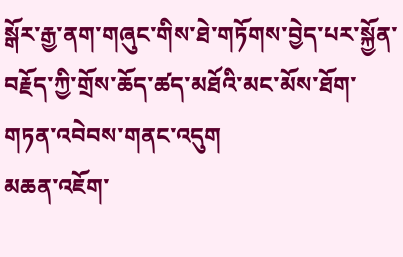སྒོར་རྒྱ་ནག་གཞུང་གིས་ཐེ་གཏོགས་བྱེད་པར་སྐྱོན་བརྗོད་ཀྱི་གྲོས་ཆོད་ཚད་མཐོའི་མང་མོས་ཐོག་གཏན་འབེབས་གནང་འདུག
མཆན་འཇོག་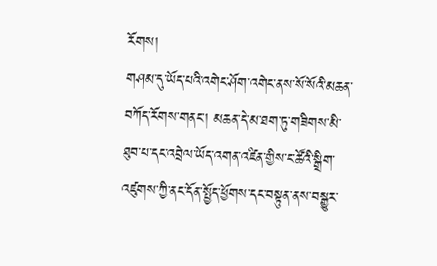རོགས།
གཤམ་དུ་ཡོད་པའི་འགེང་ཤོག་འགེང་ནས་སོ་སོའི་མཆན་བཀོད་རོགས་གནང་། མཆན་དེ་མ་ཐག་ཏུ་གཟིགས་མི་ཐུབ་པ་དང་འབྲེལ་ཡོད་འགན་འཛིན་གྱིས་ང་ཚོའི་སྒྲིག་འཛུགས་ཀྱི་ནང་དོན་སྤྱོད་ཕྱོགས་དང་བསྟུན་ནས་བསྒྱུར་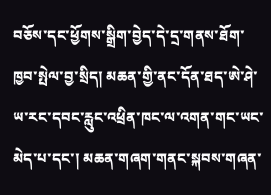བཅོས་དང་ཕྱོགས་སྒྲིག་བྱེད་དེ་དྲ་གནས་ཐོག་ཁྱབ་སྤེལ་བྱ་སྲིད། མཆན་གྱི་ནང་དོན་ཐད་ཨེ་ཤེ་ཡ་རང་དབང་རླུང་འཕྲིན་ཁང་ལ་འགན་གང་ཡང་མེད་པ་དང་། མཆན་གཞག་གནང་སྐབས་གཞན་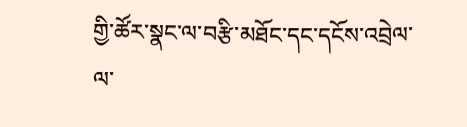གྱི་ཚོར་སྣང་ལ་བརྩི་མཐོང་དང་དངོས་འབྲེལ་ལ་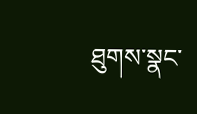ཐུགས་སྣང་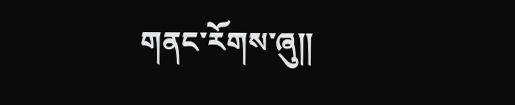གནང་རོགས་ཞུ༎